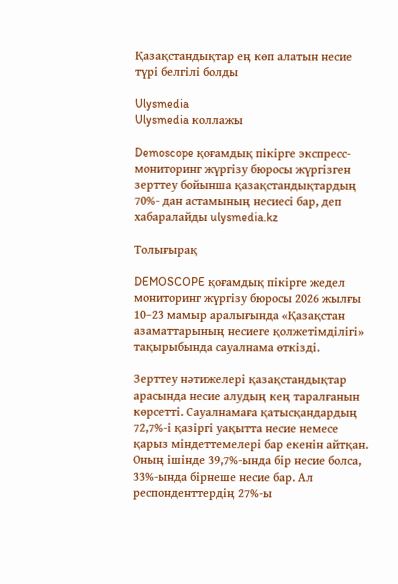Қазақстандықтар ең көп алатын несие түрі белгілі болды

Ulysmedia
Ulysmedia коллажы

Demoscope қоғамдық пікірге экспресс-мониторинг жүргізу бюросы жүргізген зерттеу бойынша қазақстандықтардың 70%- дан астамының несиесі бар, деп хабаралайды ulysmedia.kz

Толығырақ

DEMOSCOPE қоғамдық пікірге жедел мониторинг жүргізу бюросы 2026 жылғы 10–23 мамыр аралығында «Қазақстан азаматтарының несиеге қолжетімділігі» тақырыбында сауалнама өткізді.

Зерттеу нәтижелері қазақстандықтар арасында несие алудың кең таралғанын көрсетті. Сауалнамаға қатысқандардың 72,7%-і қазіргі уақытта несие немесе қарыз міндеттемелері бар екенін айтқан. Оның ішінде 39,7%-ында бір несие болса, 33%-ында бірнеше несие бар. Ал респонденттердің 27%-ы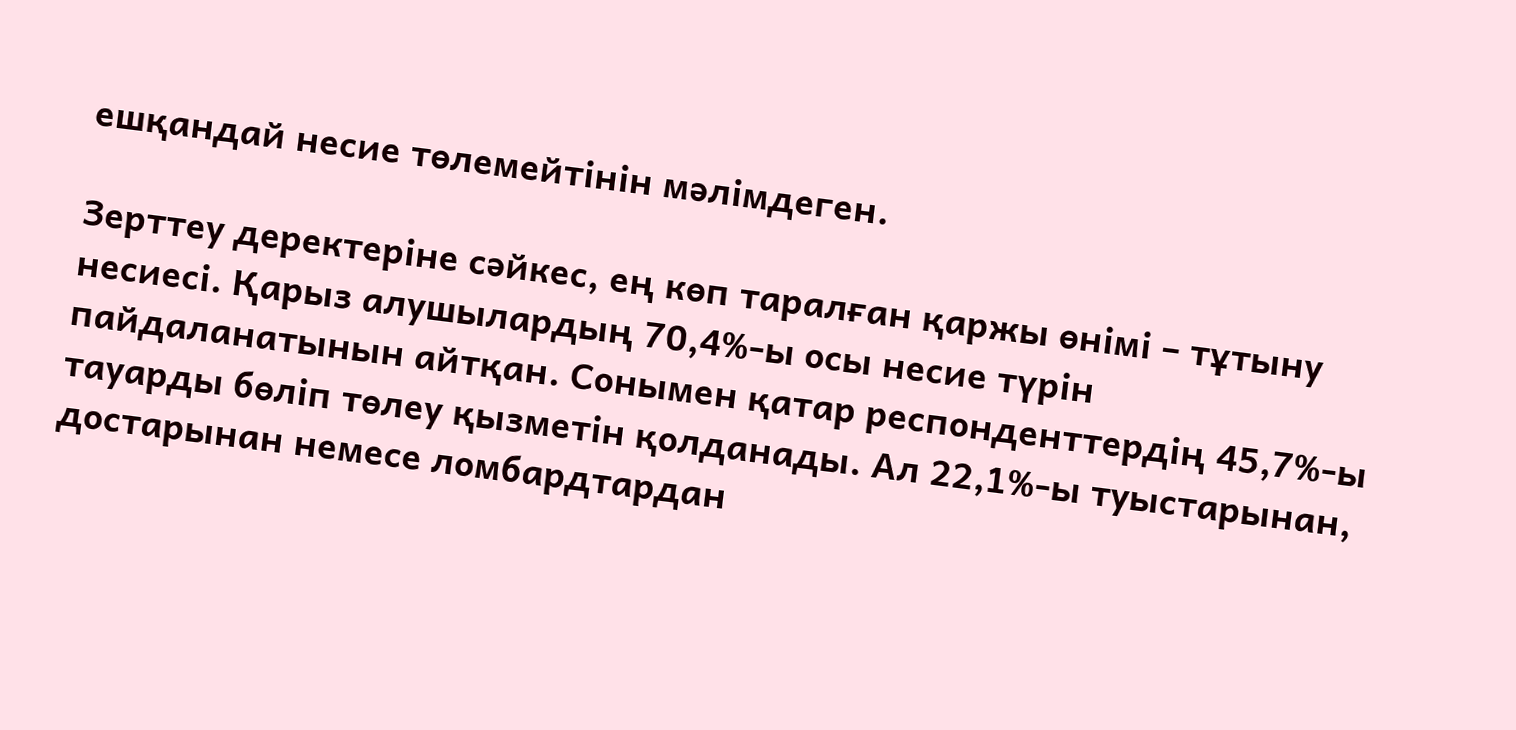ешқандай несие төлемейтінін мәлімдеген.

Зерттеу деректеріне сәйкес, ең көп таралған қаржы өнімі – тұтыну несиесі. Қарыз алушылардың 70,4%-ы осы несие түрін пайдаланатынын айтқан. Сонымен қатар респонденттердің 45,7%-ы тауарды бөліп төлеу қызметін қолданады. Ал 22,1%-ы туыстарынан, достарынан немесе ломбардтардан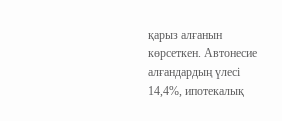қарыз алғанын көрсеткен. Автонесие алғандардың үлесі 14,4%, ипотекалық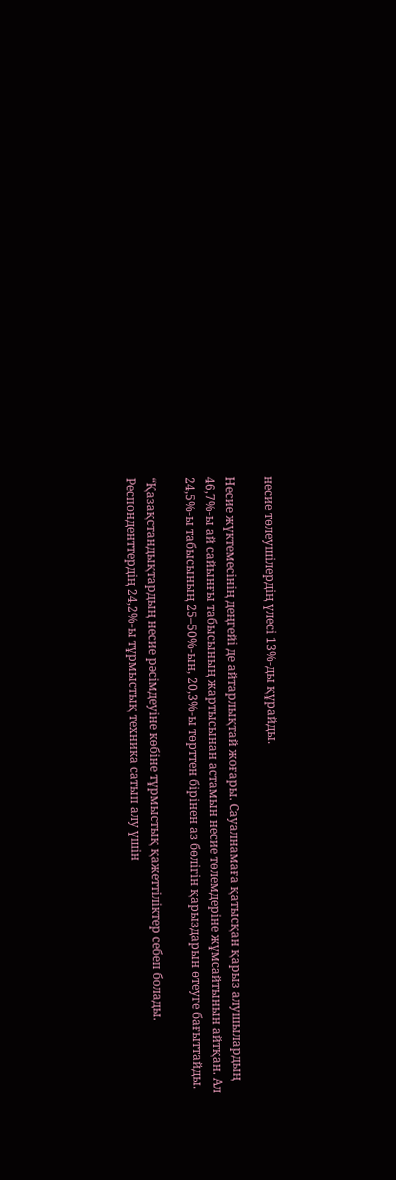несие төлеушілердің үлесі 13%-ды құрайды.

Несие жүктемесінің деңгейі де айтарлықтай жоғары. Сауалнамаға қатысқан қарыз алушылардың 46,7%-ы ай сайынғы табысының жартысынан астамын несие төлемдеріне жұмсайтынын айтқан. Ал 24,5%-ы табысының 25–50%-ын, 20,3%-ы төрттен бірінен аз бөлігін қарыздарын өтеуге бағыттайды.

“Қазақстандықтардың несие рәсімдеуіне көбіне тұрмыстық қажеттіліктер себеп болады. Респонденттердің 24,2%-ы тұрмыстық техника сатып алу үшін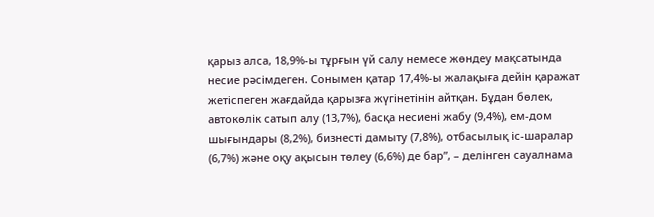қарыз алса, 18,9%-ы тұрғын үй салу немесе жөндеу мақсатында несие рәсімдеген. Сонымен қатар 17,4%-ы жалақыға дейін қаражат жетіспеген жағдайда қарызға жүгінетінін айтқан. Бұдан бөлек, автокөлік сатып алу (13,7%), басқа несиені жабу (9,4%), ем-дом шығындары (8,2%), бизнесті дамыту (7,8%), отбасылық іс-шаралар (6,7%) және оқу ақысын төлеу (6,6%) де бар”, – делінген сауалнама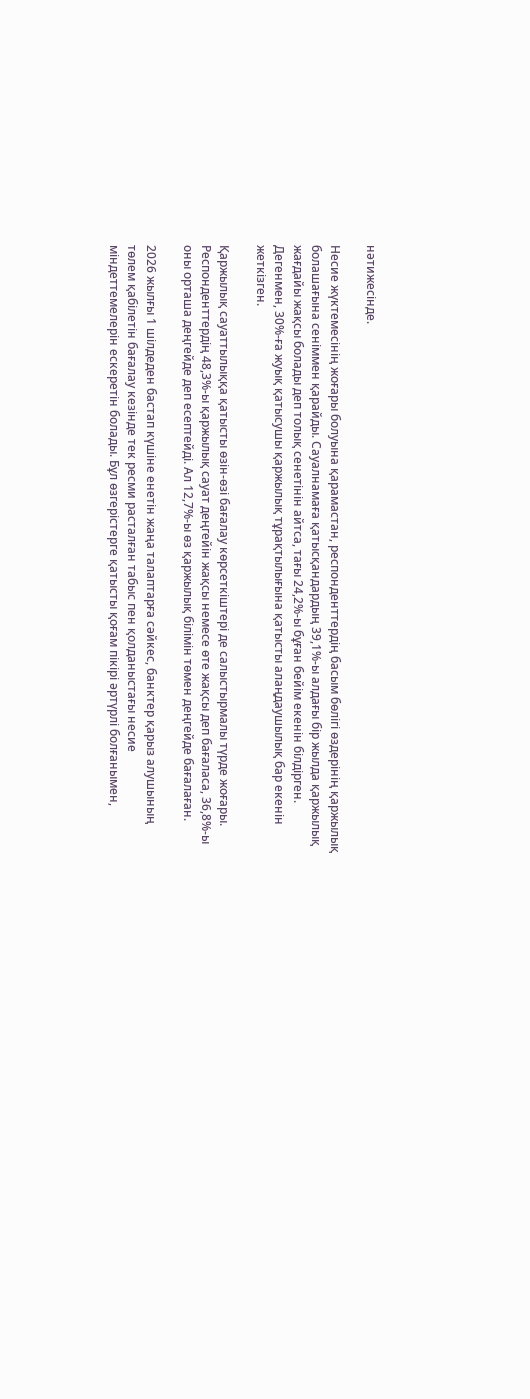нәтижесінде.

Несие жүктемесінің жоғары болуына қарамастан, респонденттердің басым бөлігі өздерінің қаржылық болашағына сеніммен қарайды. Сауалнамаға қатысқандардың 39,1%-ы алдағы бір жылда қаржылық жағдайы жақсы болады деп толық сенетінін айтса, тағы 24,2%-ы бұған бейім екенін білдірген. Дегенмен, 30%-ға жуық қатысушы қаржылық тұрақтылығына қатысты алаңдаушылық бар екенін жеткізген.

Қаржылық сауаттылыққа қатысты өзін-өзі бағалау көрсеткіштері де салыстырмалы түрде жоғары. Респонденттердің 48,3%-ы қаржылық сауат деңгейін жақсы немесе өте жақсы деп бағаласа, 36,8%-ы оны орташа деңгейде деп есептейді. Ал 12,7%-ы өз қаржылық білімін төмен деңгейде бағалаған.

2026 жылғы 1 шілдеден бастап күшіне енетін жаңа талаптарға сәйкес, банктер қарыз алушының төлем қабілетін бағалау кезінде тек ресми расталған табыс пен қолданыстағы несие міндеттемелерін ескеретін болады. Бұл өзгерістерге қатысты қоғам пікірі әртүрлі болғанымен,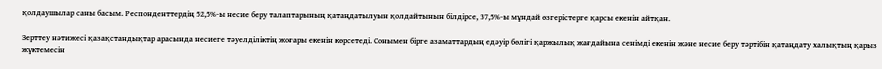қолдаушылар саны басым. Респонденттердің 52,5%-ы несие беру талаптарының қатаңдатылуын қолдайтынын білдірсе, 37,5%-ы мұндай өзгерістерге қарсы екенін айтқан.

Зерттеу нәтижесі қазақстандықтар арасында несиеге тәуелділіктің жоғары екенін көрсетеді. Сонымен бірге азаматтардың едәуір бөлігі қаржылық жағдайына сенімді екенін және несие беру тәртібін қатаңдату халықтың қарыз жүктемесін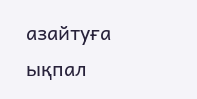азайтуға ықпал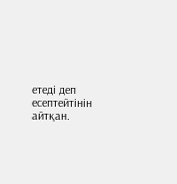етеді деп есептейтінін айтқан.